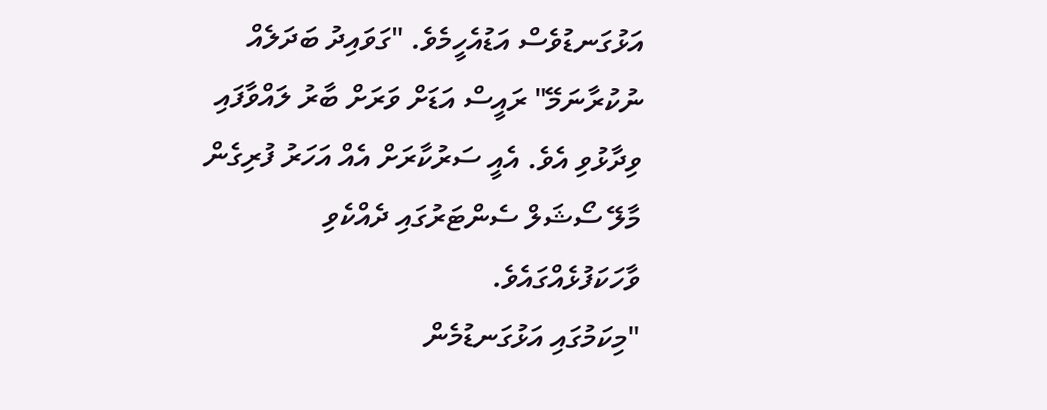އަޅުގަނޑުވެސް އަޑުއެހީމެވެ. "ގަވައިދު ބަދަލެއް ނުކުރާނަމޭ" ރައީސް އަޑަށް ވަރަށް ބާރު ލައްވާފައި ވިދާޅުވި އެވެ. އެއީ ސަރުކާރަށް އެއް އަހަރު ފުރިގެން މާލޭ ސޯޝަލް ސެންޓަރުގައި ދެއްކެވި ވާހަކަފުޅެއްގައެވެ.
"މިކަމުގައި އަޅުގަނޑުމެން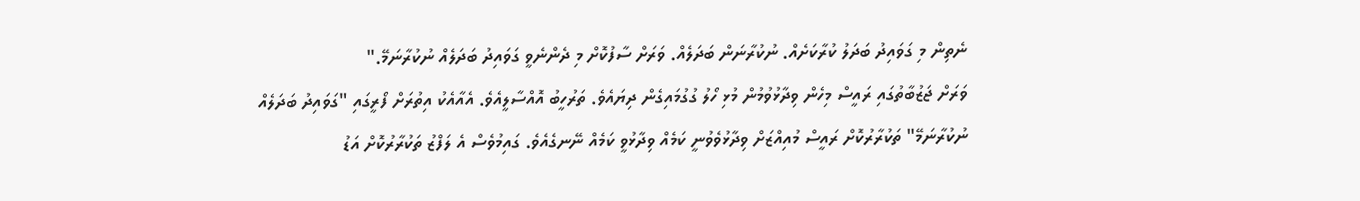ނެތިން މި ގަވައިދު ބަދަލު ކުރާކަށެއް. ނުކުރާނަން ބަދަލެއް. ވަރަށް ސާފުކޮށް މި ދެންނެވީ ގަވައިދު ބަދަލެއް ނުކުރާނަމޭ."
ވަރަށް ޖަޒުބާތުގައި ރައީސް މިހެން ވިދާޅުވުމުން މުޅި ހޯލު ގުގުމައިގެން ދިޔައެވެ. ތަރުހީބު އޮއްސާލީއެވެ. އެއާއެކު އިތުރަށް ފޯރީގައި "ގަވައިދު ބަދަލެއް ނުކުރާނަމޭ" ތަކުރާރުކޮށް ރައީސް މުއިއްޒަށް ވިދާޅުވެވުނީ ކަމެއް ވިދާޅުވީ ކަމެއް ނޭނގެއެވެ. ގައިމުވެސް އެ ލަފްޒު ތަކުރާރުކޮށް އަޑު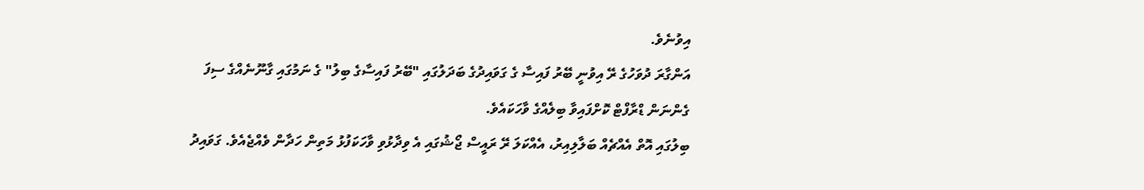އިވުނެވެ.
އަންގާރަ ދުވަހުގެ ރޭ އިވުނީ ބޭރު ފައިސާ ގެ ގަވައިދުގެ ބަދަލުގައި "ބޭރު ފައިސާގެ ބިލު" ގެ ނަމުގައި ގާނޫނެއްގެ ސިފަ ގެންނަން ޑްރާފްޓް ކޮށްފައިވާ ބިލެއްގެ ވާހަކައެވެ.
ބިލުގައި އޮތް އެއްޗެއް ބަލާލިއިރު، އެއްކަލަ ރޭ ރައީސް ޖޯޝުގައި އެ ވިދާޅުވި ވާހަކަފުޅު މަތިން ހަދާން ވެއްޖެއެވެ. ގަވައިދު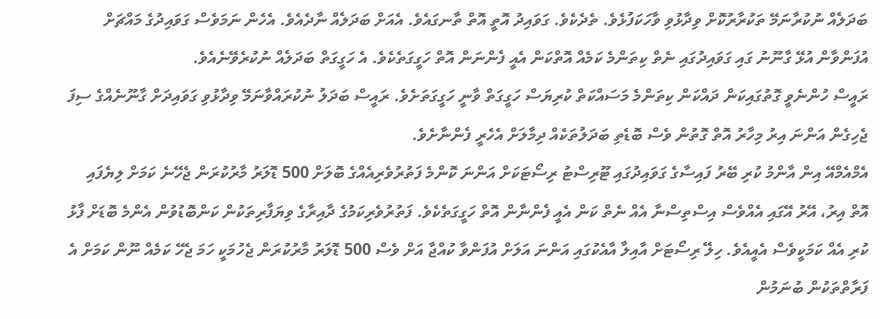ބަދަލެއް ނުކުރާނަމޭ ތަކުރާރުކޮށް ވިދާޅުވި ވާހަކަފުޅެވެ. ތެދެކެވެ. ގަވައިދު އޮތީ އޮތް ތާނގައެވެ. އެއަށް ބަދަލެއް ނާދެއެވެ. އެހެން ނަމަވެސް ގަވައިދުގެ މައްޗަށް އުފަންވާން އުޅޭ ގާނޫނު ގައި ގަވައިދުގައި ނެތް ކިތަންމެ ކަމެއް އޮތްކަން އެއީ ފެންނަން އޮތް ހަގީގަތެކެވެ. އެ ހަގީގަތް ބަދަލެއް ނުކުރެވޭނެއެވެ.
ރައީސް ހުންނެވީ ގޮތުގައިކަން ދައްކަން ކިތަންމެ މަސައްކަތް ކުރިޔަސް ހަގީގަތް ވާނީ ހަގީގަތަށެވެ. ރައީސް ބަދަލު ނުކުރައްވާނަމޭ ވިދާޅުވި ގަވައިދަށް ގާނޫނެއްގެ ސިފަ ޖެހިގެން އަންނަ އިރު މިހާރު އޮތް ގޮތުން ވެސް ބޮޑެތި ބަދަލުތަކެއް ދިމާލަށް އެހެރީ ފެންނާށެވެ.
އެމްއެމްއޭ އިން އާންމު ކުރި ބޭރު ފައިސާގެ ގަވައިދުގައި ޓޫރިސްޓު ރިސޯޓަކަށް އަންނަ ކޮންމެ ފަތުރުވެރިއެއްގެ ބޮލަށް 500 ޑޮލަރު މާރުކުރަން ޖެހޭނެ ކަމަށް ލިޔެފައި އޮތް އިރު، އޭރު އޭގައި އެއްވެސް އިސްތިސްނާ އެއް ނެތް ކަން އެއީ ފެންނާން އޮތް ހަގީގަތެކެވެ. ފަތުރުވެރިކަމުގެ ދާއިރާގެ ވިޔަފާރިތަކުން ކަންބޮޑުވުން އެންމެ ބޮޑަށް ފާޅު ކުރި އެއް ކަމަކީވެސް އެއީއެވެ. ހިލޭ ރިސޯޓަށް އާއިލާ އާއެކުގައި އަންނަ އަލަށް އުފަންވާ ކުއްޖާ އަށް ވެސް 500 ޑޮލަރު މާރުކުރަން ޖެހުމަކީ ހަމަ ޖެހޭ ކަމެއް ނޫން ކަމަށް އެ ފަރާތްތަކުން ބުނަމުން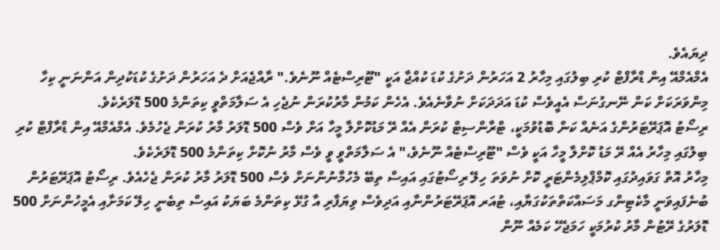ދިޔައެވެ.
އެމްއެމްއޭ އިން ޑްރާފްޓް ކުރި ބިލުގައި މިހާރު 2 އަހަރުން ދަށުގެ ކުޑަ ކުއްޖާ އަކީ "ޓޫރިސްޓެއް ނޫނެވެ." ރާއްޖެއަށް ދެ އަހަރުން ދަށުގެ ކުޑަކުދިން އަންނަނީ ކިހާ މިންވަރަކަށް ކަން ނޭނގުނަސް އެއީވެސް ކުޑަ އަދަދަކަށް ނުވާނެއެވެ. އެހެން ކަމުން މާރުކުރަން ނުޖެހި އެ ސަލާމަތްވީ ކިތަންމެ 500 ޑޮލަރެކެވެ.
ރިސޯޓު އޮޕަރޭޓަރުންގެ އަނެއް ކަން ބޮޑުވުމަކީ، ޓްރާންސިޓް ކުރަން އެއް ރޭ މަޑުކޮށްލާ މީހާ އަށް ވެސް 500 ޑޮލަރު މާރު ކުރަން ޖެހުމެވެ. އެމްއެމްއޭ އިން ޑްރާފްޓް ކުރި ބިލުގައި މިހާރު އެއް ރޭ މަޑު ކޮށްލާ މީހާ އަކީ ވެސް "ޓޫރިސްޓެއް ނޫނެވެ،" އެ ސަލާމަތްވީ ވީ ވެސް މާރު ނުކޮށް ކިތަންމެ 500 ޑޮލަރެކެވެ.
މިހާރު އޮތް ގަވައިދުގައި ކޮމްޕްލިމެންޓަރީ ކޮށް ނުވަތަ ހިލޭ ރިސޯޓުގައި އައިސް ތިބޭ މެހުމާނުންނަށް ވެސް 500 ޑޮލަރު މާރު ކުރަން ޖެހެއެވެ. ރިސޯޓު އޮޕަރޭޓަރުން ބުނެފައިވަނީ މާކެޓިންގ މަސައްކަތްތަކުގަޔާއި، ޓުއަރ އޮޕަރޭޓަރުންނާއި އަދިވެސް ވިޔަފާރި އާ ގުޅޭ ކިތަންމެ ބަޔަކު އައިސް ތިބެނީ ހިލޭ ކަމަށާއި އެމީހުންނަށް 500 ޑޮލަރުގެ ރޭޓުން މާރު ކުރުމަކީ ހަމަޖެހޭ ކަމެއް ނޫން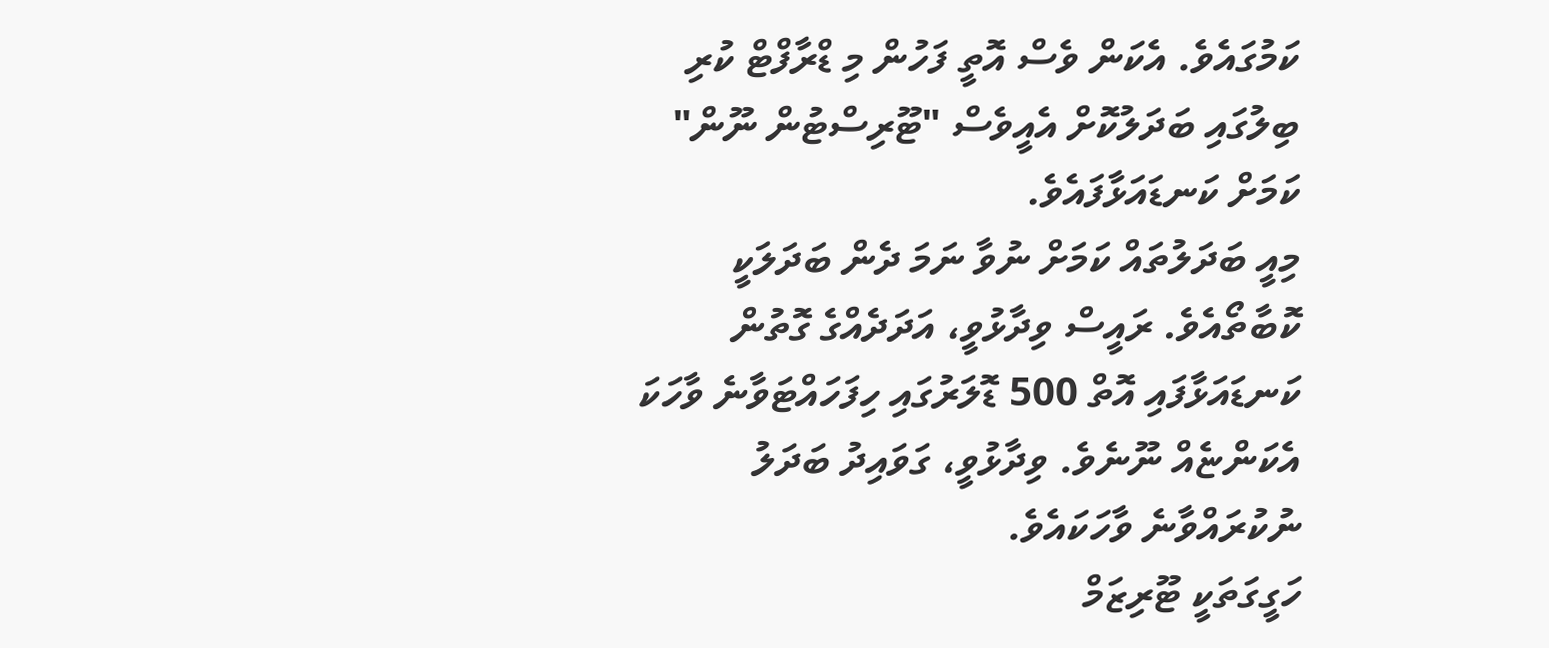ކަމުގައެވެ. އެކަން ވެސް އޮތީ ފަހުން މި ޑްރާފްޓް ކުރި ބިލުގައި ބަދަލުކޮށް އެއީވެސް "ޓޫރިސްޓުން ނޫން" ކަމަށް ކަނޑައަޅާފައެވެ.
މިއީ ބަދަލުތައް ކަމަށް ނުވާ ނަމަ ދެން ބަދަލަކީ ކޮބާތޯއެވެ. ރައީސް ވިދާޅުވީ، އަދަދެއްގެ ގޮތުން ކަނޑައަޅާފައި އޮތް 500 ޑޮލަރުގައި ހިފަހައްޓަވާނެ ވާހަކަ އެކަންޏެއް ނޫނެވެ. ވިދާޅުވީ، ގަވައިދު ބަދަލު ނުކުރައްވާނެ ވާހަކައެވެ.
ހަގީގަތަކީ ޓޫރިޒަމް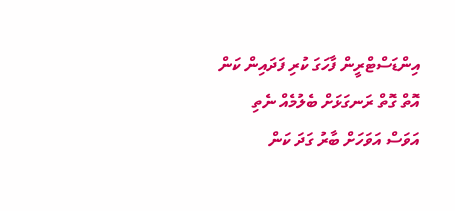އިންޑަސްޓްރީން ފާހަގަ ކުރި ފަދައިން ކަން އޮތް ގޮތް ރަނގަޅަށް ބެލުމެއް ނެތި އަވަސް އަވަހަށް ބާރު ގަދަ ކަން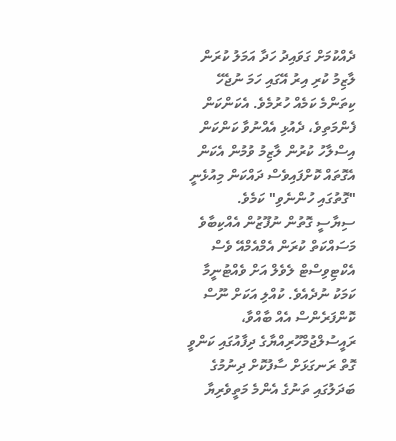ދެއްކުމަށް ގަވައިދު ހަދާ އަމަލު ކުރަން ލާޒިމު ކުރި އިރު އޭގައި ހަމަ ނުޖެހޭ ކިތަންމެ ކަމެއް ހުރުމެވެ. އެކަންކަން ފެންމަތިވެ، ދެއުޅި އެއްނުވާ ކަންކަން އިސްލާހު ކުރުން ލާޒިމު ވުމުން އެކަން އެގޮތައް ކޮށްފައިވެސް ދައްކަން މިއުޅެނީ "ގޮތުގައި ހުންނެވި" ކަމެވެ.
ސިޔާސީ ގޮތުން ނުފޫޒުން އެއްކިބާވެ މަސައްކަތް ކުރަން އެމްއެމްއޭ ވެސް އެކްޓިވިސްޓް ލެވެލް އަށް ވެއްޓުނީމާ ކަމަކު ނުދެއެވެ. ކުއްލި އަކަށް ނޫސް ކޮންފަރެންސް އެއް ބާއްވާ، ރައީސުލްޖުމްހޫރިއްޔާގެ ދިފާއުގައި ކަންވީ ގޮތް ރަނގަޅަށް ސާފުކޮށް ދިނުމުގެ ބަދަލުގައި ތަނުގެ އެންމެ މަތީވެރިޔާ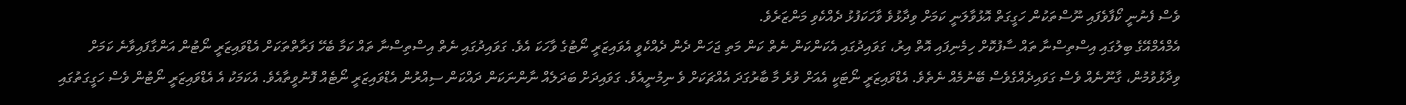ވެސް ފެނުނީ ކޯފާވެފައި ނޫސްތަކުން ހަގީގަތް އޮޅުވާލަނީ ކަމަށް ވިދާޅުވެ ވާހަކަފުޅު ދެއްކެވި މަންޒަރެވެ.
އެމްއެމްއޭގެ ބިލުގައި އިސްތިސްނާ ތައް ސާފުކޮށް ހިމެނިފައި އޮތް އިރު، ގަވައިދުގައި އެކަންކަން ނެތް ކަން މަތި ޖަހަން ދެން ދެއްކެވީ އެވައިޒަރީ ނޯޓުގެ ވާހަކަ އެވެ. ގަވައިދުގައި ނެތް އިސްތިސްނާ ތައް ކަމާ ބެހޭ ފަރާތްތަކަށް އެޑްވައިޒަރީ ނޯޓުން އަންގާފައިވާނެ ކަމަށް ވިދާޅުވުމުން، ގާނޫނެއް ވެސް ގަވައިދެއްގެވެސް ބޭނުމެއް ނެތެވެ. އެޑްވައިޒަރީ ނޯޓަކީ އެއަށް ވުރެ މާ ބާރުގަދަ އެއްޗަކަށް ވެ ނިމުނީއެވެ. ގަވައިދަށް ބަދަލެއް ނާންނަކަން ދައްކަން ސިއްރުން އެޑްވައިޒަރީ ނޯޓެއް ފޮނުވީތާއެވެ. އެކަމަކު އެ އެޑްވައިޒަރީ ނޯޓުން ވެސް ހަގީގަތުގައި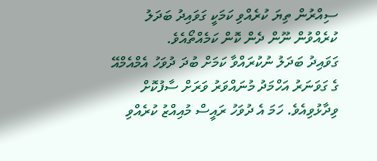ސިއްރުން ތިޔަ ކުރެއްވި ކަމަކީ ގަވައިދު ބަދަލު ކުރެއްވުން ނޫން ދެން ކޮން ކަމެއްތޯއެވެ.
ގަވައިދު ބަދަލު ނުކުރައްވާ ކަމަށް ބުދަ ދުވަހު އެމްއެމްއޭ ގެ ގަވަނަރު އަހްމަދު މުނައްވަރު ވަރަށް ސާފުކޮށް ވިދާޅުވިއެވެ. ހަމަ އެ ދުވަހު ރައީސް މުއިއްޒު ކުރެއްވި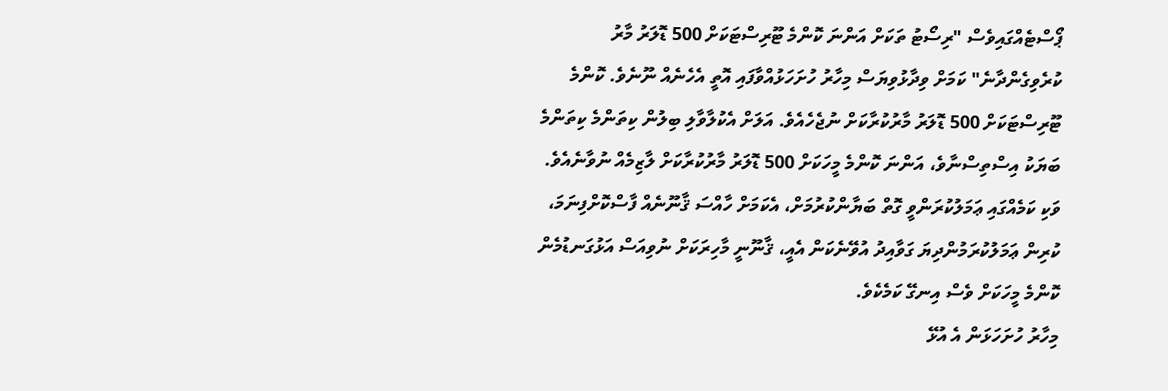ޕޯސްޓެއްގައިވެސް "ރިސޯޓު ތަކަށް އަންނަ ކޮންމެ ޓޫރިސްޓަކަށް 500 ޑޮލަރު މާރު ކުރެވިގެންދާނެ" ކަމަށް ވިދާޅުވިޔަސް މިހާރު ހުށަހަޅުއްވާފައި އޮތީ އެހެނެއް ނޫނެވެ. ކޮންމެ ޓޫރިސްޓަކަށް 500 ޑޮލަރު މާރުކުރާކަށް ނުޖެހެއެވެ. އަލަށް އެކުލާވާލި ބިލުން ކިތަންމެ ކިތަންމެ ބަޔަކު އިސްތިސްނާވެ، އަންނަ ކޮންމެ މީހަކަށް 500 ޑޮލަރު މާރުކުރާކަށް ލާޒިމެއް ނުވާނެއެވެ.
ވަކި ކަމެއްގައި ޢަމަލުކުރަންވީ ގޮތް ބަޔާންކުރުމަށް، އެކަމަށް ހާއްސަ ޤާނޫނެއް ފާސްކޮށްފިނަމަ، ކުރިން ޢަމަލުކުރަމުންދިޔަ ގަވާއިދު އުވޭނެކަން އެއީ، ޤާނޫނީ މާހިރަކަށް ނުވިއަސް އަޅުގަނޑުމެން ކޮންމެ މީހަކަށް ވެސް އިނގޭ ކަމެކެވެ.
މިހާރު ހުށަހަޅަން އެ އުޅޭ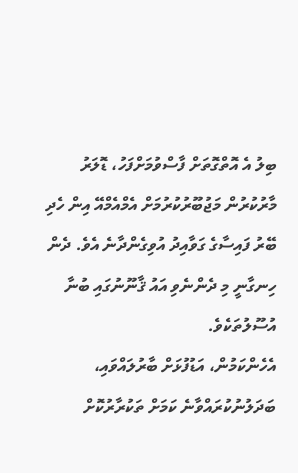ބިލު އެ އޮތްގޮތަށް ފާސްވުމަށްފަހު، ޑޮލަރު މާރުކުރުން މަޖުބޫރުކުރުމަށް އެމްއެމްއޭ އިން ހެދި ބޭރު ފައިސާގެ ގަވާއިދު އުވިގެންދާނެ އެވެ. ދެން ހިނގާނީ މި ދެންނެވި އައު ޤާނޫނުގައި ބުނާ އުސޫލުތަކެވެ.
އެހެންކަމުން، އަޑުފުޅަށް ބާރުލައްވައި، ބަދަލުނުކުރައްވާނެ ކަމަށް ތަކުރާރުކޮށް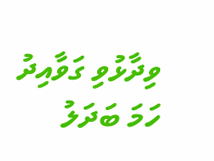ވިދާޅުވި ގަވާއިދު ހަމަ ބަދަލު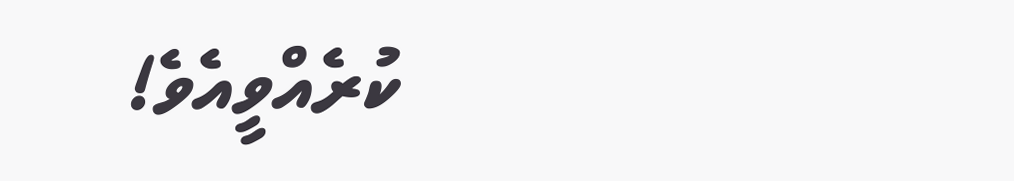ކުރެއްވީއެވެ!